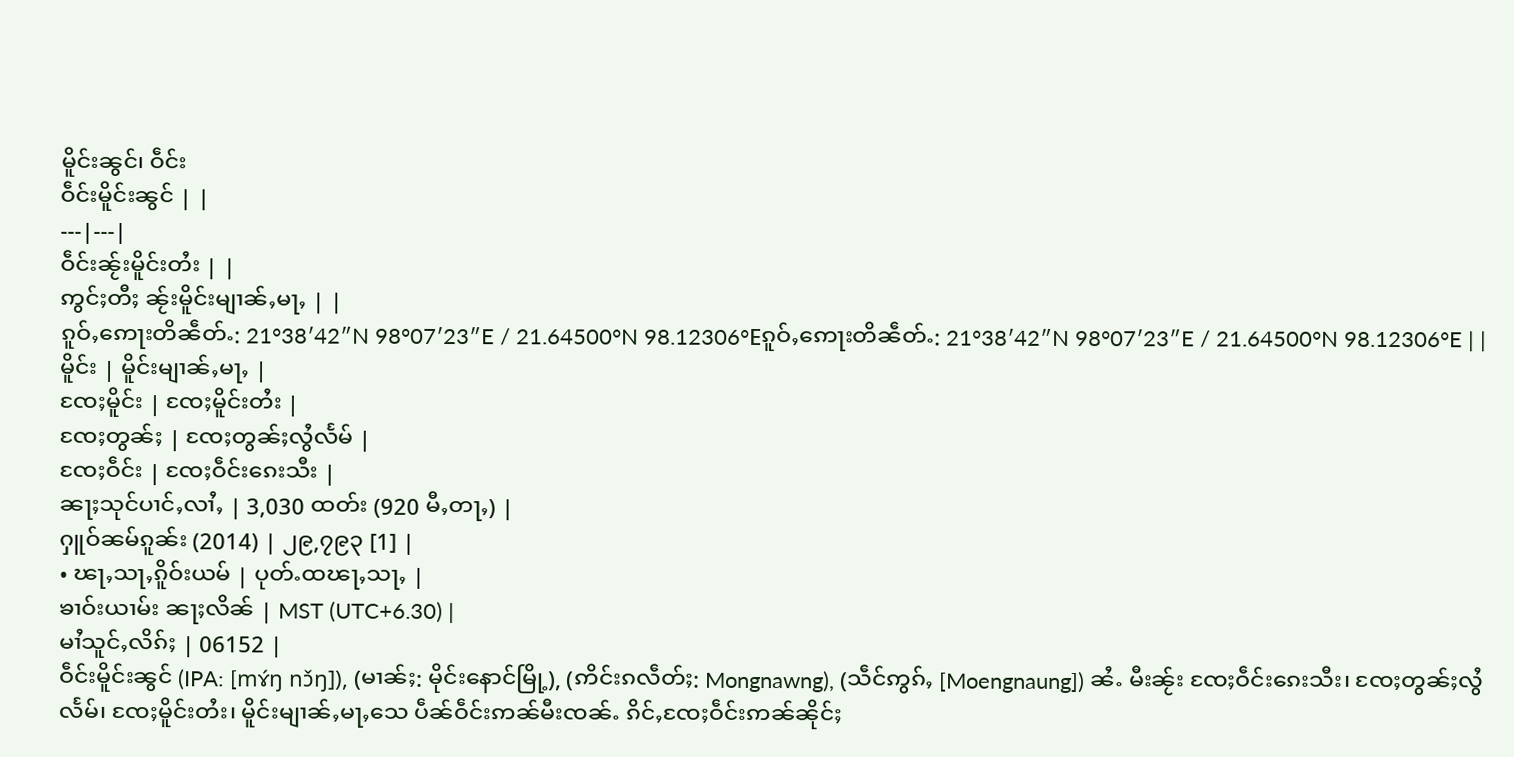မိူင်းၼွင်၊ ဝဵင်း
ဝဵင်းမိူင်းၼွင် | |
---|---|
ဝဵင်းၼႂ်းမိူင်းတႆး | |
ဢွင်ႈတီႈ ၼႂ်းမိူင်းမျၢၼ်ႇမႃႇ | |
ၵူဝ်ႇဢေႃးတိၼဵတ်ႉ: 21°38′42″N 98°07′23″E / 21.64500°N 98.12306°Eၵူဝ်ႇဢေႃးတိၼဵတ်ႉ: 21°38′42″N 98°07′23″E / 21.64500°N 98.12306°E | |
မိူင်း | မိူင်းမျၢၼ်ႇမႃႇ |
ၸႄႈမိူင်း | ၸႄႈမိူင်းတႆး |
ၸႄႈတွၼ်ႈ | ၸႄႈတွၼ်ႈလွႆလႅမ် |
ၸႄႈဝဵင်း | ၸႄႈဝဵင်းၵေးသီး |
ၼႃႈသုင်ပၢင်ႇလၢႆႇ | 3,030 ထတ်း (920 မီႇတႃႇ) |
ႁူဝ်ၼမ်ၵူၼ်း (2014) | ၂၉,၇၉၃ [1] |
• ၽႃႇသႃႇၵိူဝ်းယမ် | ပုတ်ႉထၽႃႇသႃႇ |
ၶၢဝ်းယၢမ်း ၼႃႈလိၼ် | MST (UTC+6.30) |
မၢႆသူင်ႇလိၵ်ႈ | 06152 |
ဝဵင်းမိူင်းၼွင် (IPA: [mɤ́ŋ nɔ̌ŋ]), (မၢၼ်ႈ: မိုင်းနောင်မြို့), (ဢိင်းၵလဵတ်ႈ: Mongnawng), (သဵင်ဢွၵ်ႇ [Moengnaung]) ၼႆႉ မီးၼႂ်း ၸႄႈဝဵင်းၵေးသီး၊ ၸႄႈတွၼ်ႈလွႆလႅမ်၊ ၸႄႈမိူင်းတႆး၊ မိူင်းမျၢၼ်ႇမႃႇသေ ပဵၼ်ဝဵင်းဢၼ်မီးၸၼ်ႉ ၵိင်ႇၸႄႈဝဵင်းဢၼ်ၼိုင်ႈ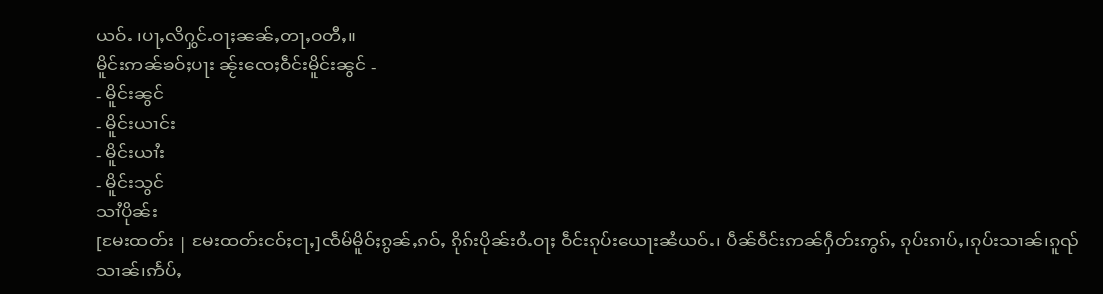ယဝ်ႉ ၊ပႃႇလိႁွင်ႉဝႃႈၼၼ်ႇတႃႇဝတီႇ။
မိူင်းဢၼ်ၶဝ်ႈပႃး ၼႂ်းၸေႈဝဵင်းမိူင်းၼွင် -
- မိူင်းၼွင်
- မိူင်းယၢင်း
- မိူင်းယၢႆး
- မိူင်းသွင်
သၢႆပိုၼ်း
[မႄးထတ်း | မႄးထတ်းငဝ်ႈငႃႇ]ၸဵမ်မိူဝ်ႈၵွၼ်ႇၵဝ်ႇ ၵိုၵ်းပိုၼ်းဝႆႉဝႃႈ ဝဵင်းၵုပ်းယေႃးၼႆယဝ်ႉ၊ ပဵၼ်ဝဵင်းဢၼ်ႁဵတ်းဢွၵ်ႇ ၵုပ်းၵၢပ်ႇ၊ၵုပ်းသၢၼ်၊ၵူၺ်သၢၼ်၊ဢႅပ်ႇ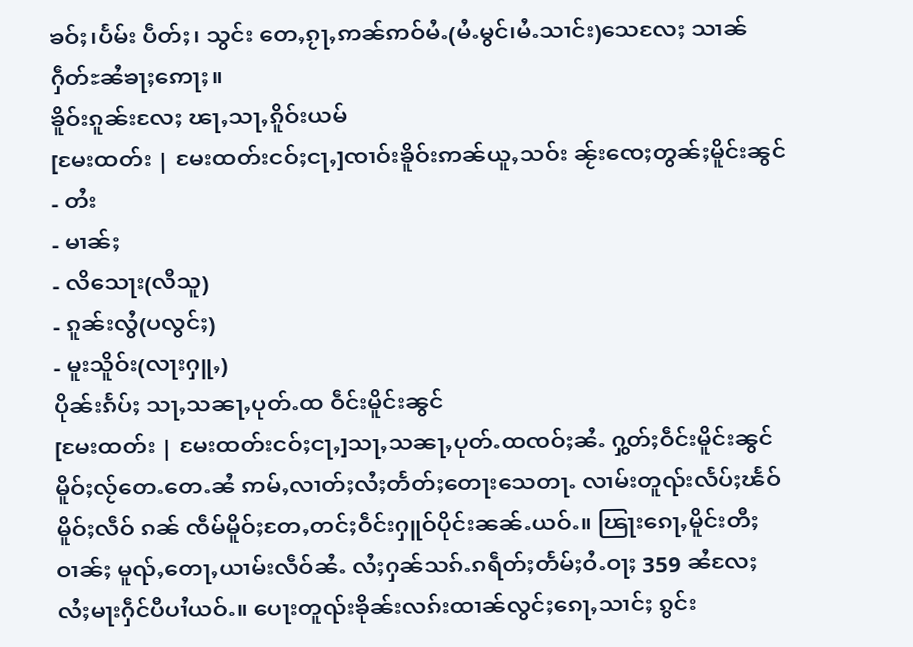ၶဝ်ႈ၊ပႅမ်း ပဵတ်ႈ၊ သွင်း တေႇၵႂႃႇဢၼ်ဢဝ်မႆႉ(မႆႉမွင်၊မႆႉသၢင်း)သေလႄႈ သၢၼ်ႁဵတ်ႊၼႆၶႃႈဢေႃႈ။
ၶိူဝ်းၵူၼ်းလႄႈ ၽႃႇသႃႇၵိူဝ်းယမ်
[မႄးထတ်း | မႄးထတ်းငဝ်ႈငႃႇ]ၸၢဝ်းၶိူဝ်းဢၼ်ယူႇသဝ်း ၼႂ်းၸေႈတွၼ်ႈမိူင်းၼွင်
- တႆး
- မၢၼ်ႈ
- လိသေႃး(လီသူ)
- ၵူၼ်းလွႆ(ပလွင်ႈ)
- မူးသိူဝ်း(လႃးႁူႇ)
ပိုၼ်းၵႅပ်ႈ သႃႇသၼႃႇပုတ်ႉထ ဝဵင်းမိူင်းၼွင်
[မႄးထတ်း | မႄးထတ်းငဝ်ႈငႃႇ]သႃႇသၼႃႇပုတ်ႉထၸဝ်ႈၼႆႉ ႁွတ်ႈဝဵင်းမိူင်းၼွင်မိူဝ်ႈလႂ်တေႉတေႉၼႆ ဢမ်ႇလၢတ်ႈလႆႈတႅတ်ႈတေႃးသေတႃႉ လၢမ်းတူၺ်းလႅပ်ႈၽႅဝ်မိူဝ်ႈလဵဝ် ၵၼ် ၸဵမ်မိူဝ်ႈတႄႇတင်ႈဝဵင်းႁူဝ်ပိုင်းၼၼ်ႉယဝ်ႉ။ ၽြႃးၵေႃႇမိူင်းတီႈဝၢၼ်ႈ မူၺ်ႇတေႃႇယၢမ်းလဵဝ်ၼႆႉ လႆႈႁၼ်သၵ်ႉၵရဵတ်ႈတႅမ်ႈဝႆႉဝႃႈ 359 ၼႆလႄႈ လႆႈမႃးႁဵင်ပီပၢႆယဝ်ႉ။ ပေႃးတူၺ်းၶိုၼ်းလၵ်းထၢၼ်လွင်ႈၵေႃႇသၢင်ႈ ၵွင်း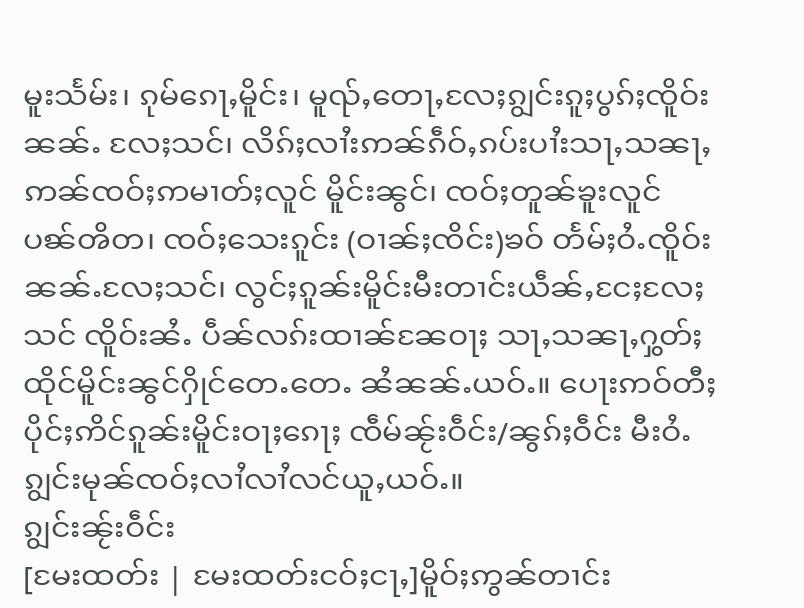မူးသႅမ်း၊ ၵုမ်ၵေႃႇမိူင်း၊ မူၺ်ႇတေႃႇလႄႈၵျွင်းၵူႈပွၵ်ႈၸိူဝ်းၼၼ်ႉ လႄႈသင်၊ လိၵ်ႈလၢႆးဢၼ်ၵဵဝ်ႇၵပ်းပၢႆးသႃႇသၼႃႇ ဢၼ်ၸဝ်ႈဢမၢတ်ႈလူင် မိူင်းၼွင်၊ ၸဝ်ႈတူၼ်ၶူးလူင် ပꧣ်ၻိတ၊ ၸဝ်ႈသေးၵူင်း (ဝၢၼ်ႈၸိင်း)ၶဝ် တႅမ်ႈဝႆႉၸိူဝ်းၼၼ်ႉလႄႈသင်၊ လွင်ႈၵူၼ်းမိူင်းမီးတၢင်းယဵၼ်ႇငႄႈလႄႈသင် ၸိူဝ်းၼႆႉ ပဵၼ်လၵ်းထၢၼ်ၼႄဝႃႈ သႃႇသၼႃႇႁွတ်ႈထိုင်မိူင်းၼွင်ႁိုင်တေႉတေႉ ၼႆၼၼ်ႉယဝ်ႉ။ ပေႃးဢဝ်တီႈပိုင်ႈဢိင်ၵူၼ်းမိူင်းဝႃႈၵေႃႈ ၸဵမ်ၼႂ်းဝဵင်း/ၼွၵ်ႈဝဵင်း မီးဝႆႉၵျွင်းမုၼ်ၸဝ်ႈလၢႆလၢႆလင်ယူႇယဝ်ႉ။
ၵျွင်းၼႂ်းဝဵင်း
[မႄးထတ်း | မႄးထတ်းငဝ်ႈငႃႇ]မိူဝ်ႈဢွၼ်တၢင်း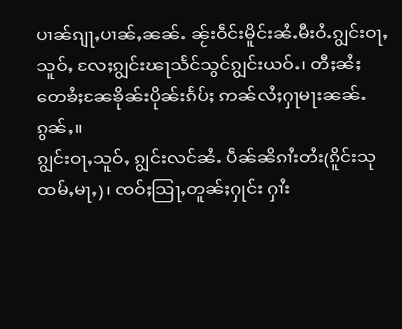ပၢၼ်ၵျႃႇပၢၼ်ႇၼၼ်ႉ ၼႂ်းဝဵင်းမိူင်းၼႆႉမီးဝႆႉၵျွင်းဝႃႇသူဝ်ႇ လႄႈၵျွင်းၽႃသႅင်သွင်ၵျွင်းယဝ်ႉ၊ တီႈၼႆႈ တေၶႆႈၼႄၶိုၼ်းပိုၼ်းၵႅပ်ႈ ဢၼ်လႆႈႁႃမႃးၼၼ်ႉၵွၼ်ႇ။
ၵျွင်းဝႃႇသူဝ်ႇ ၵျွင်းလင်ၼႆႉ ပဵၼ်ၼိၵၢႆးတႆး(ၵိူင်းသုထမ်ႇမႃႇ)၊ ၸဝ်ႈသြႃႇတူၼ်ႈႁုင်း ႁၢႆး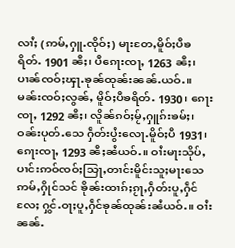လၢႆႈ (ဢမ်ႇႁူႉၸိုဝ်ႈ) မႃးတႄႇမိူဝ်ႈပီၶရိတ်ႉ 1901 ၼီႈ၊ ပီၵေႃးၸႃႇ 1263 ၼီႈ၊ ပၢၼ်ၸဝ်ႈၾႃႉၶုၼ်ထုၼ်းၼၼ်ႉယဝ်ႉ။ မၼ်းၸဝ်ႈလွၼ်ႇ မိူဝ်ႈပီၶရိတ်ႉ 1930 ၊ ၵေႃးၸႃႇ 1292 ၼီႈ၊ လိူၼ်ၵဝ်ႈမႂ်ႇႁူၵ်းၶမ်ႈ၊ ဝၼ်းပုတ်ႉသေ ႁဵတ်းပွႆးလေႃႉမိူဝ်ႈပီ 1931၊ ၵေႃးၸႃႇ 1293 ၼီႈၼႆယဝ်ႉ။ ဝၢႆးမႃးသိုပ်ႇပၢင်းဢဝ်ၸဝ်ႈသြႃႇတၢင်းမိူင်းသူႈမႃးသေ ဢမ်ႇႁိုင်သင် ၶိုၼ်းထၢၵ်ႈၵႂႃႇႁဵတ်းပူႇႁဵင်လႄႈ ႁွင်ႉဝႃႈပူႇႁဵင်ၶုၼ်ထုၼ်းၼႆယဝ်ႉ။ ဝၢႆးၼၼ်ႉ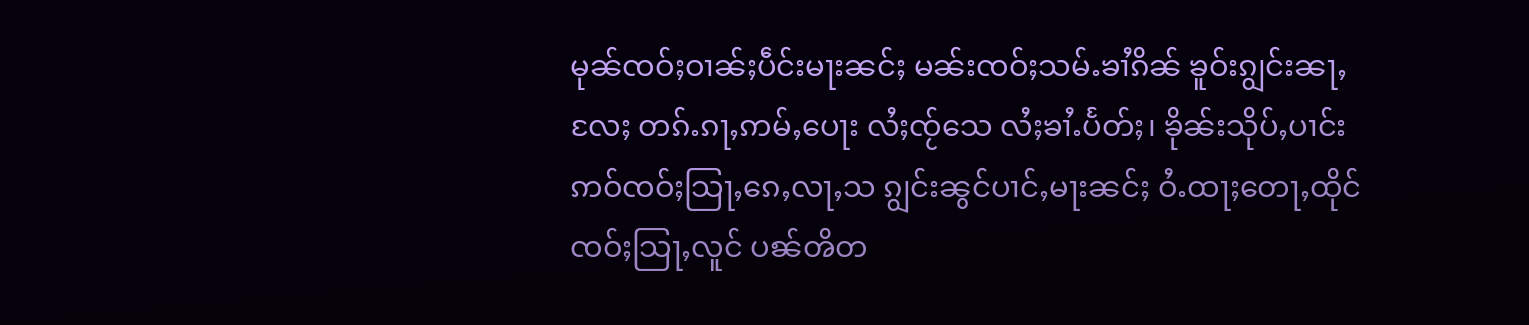မုၼ်ၸဝ်ႈဝၢၼ်ႈပဵင်းမႃးၼင်ႈ မၼ်းၸဝ်ႈသမ်ႉၶၢႆၵိၼ် ၶူဝ်းၵျွင်းၼႃႇလႄႈ တၵ်ႉၵႃႇဢမ်ႇပေႃး လႆႈၸႂ်သေ လႆႈၶၢႆႉပႅတ်ႈ၊ ၶိုၼ်းသိုပ်ႇပၢင်းဢဝ်ၸဝ်ႈသြႃႇၵေႇလႃႇသ ၵျွင်းၼွင်ပၢင်ႇမႃးၼင်ႈ ဝႆႉထႃႈတေႃႇထိုင် ၸဝ်ႈသြႃႇလူင် ပꧣ်ၻိတ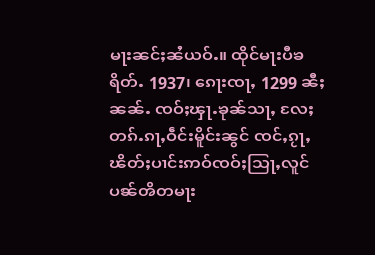မႃးၼင်ႈၼႆယဝ်ႉ။ ထိုင်မႃးပီၶရိတ်ႉ 1937၊ ၵေႃးၸႃႇ 1299 ၼီႈၼၼ်ႉ ၸဝ်ႈၾႃႉၶုၼ်သႃႇ လႄႈတၵ်ႉၵႃႇဝဵင်းမိူင်းၼွင် ၸင်ႇၵႂႃႇၽိတ်ႈပၢင်းဢဝ်ၸဝ်ႈသြႃႇလူင်ပꧣ်ၻိတမႃး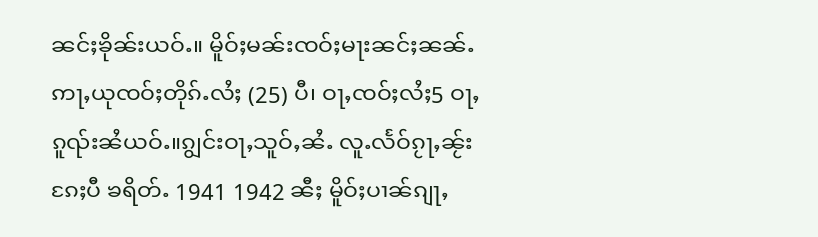ၼင်ႈၶိုၼ်းယဝ်ႉ။ မိူဝ်ႈမၼ်းၸဝ်ႈမႃးၼင်ႈၼၼ်ႉ ဢႃႇယုၸဝ်ႈတိုၵ်ႉလႆႈ (25) ပီ၊ ဝႃႇၸဝ်ႈလႆႈ5 ဝႃႇၵူၺ်းၼႆယဝ်ႉ။ၵျွင်းဝႃႇသူဝ်ႇၼႆႉ လူႉလႅဝ်ၵႂႃႇၼႂ်းၵႄႈပီ ၶရိတ်ႉ 1941 1942 ၼီႈ မိူဝ်ႈပၢၼ်ၵျႃႇ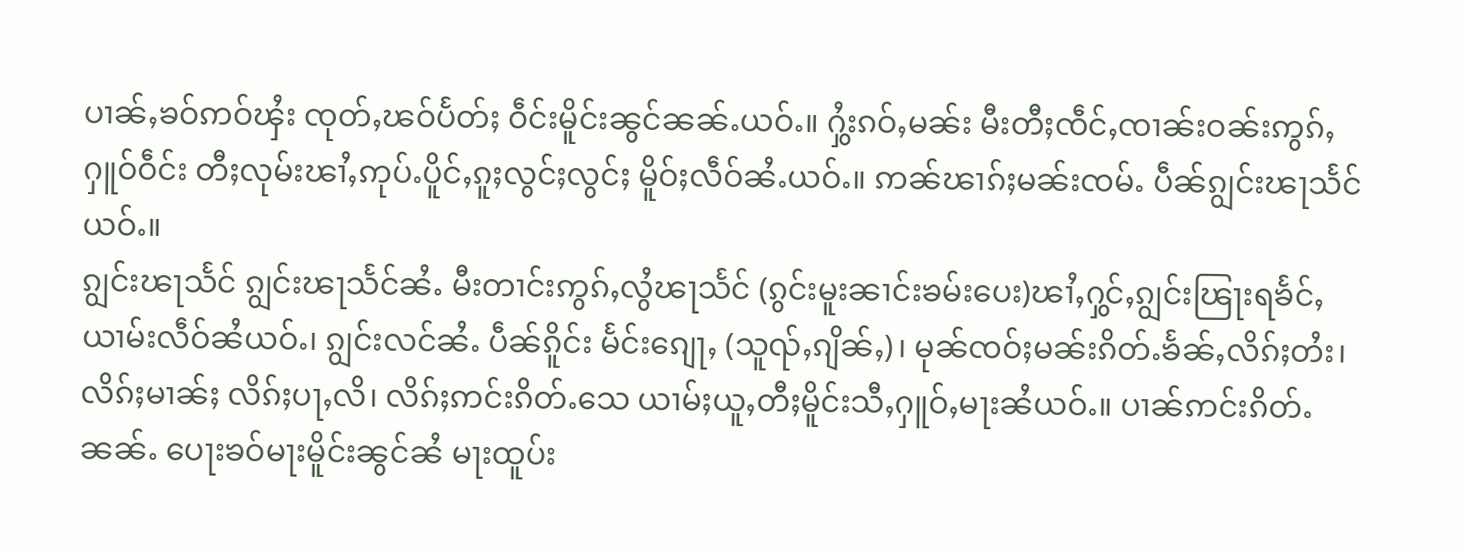ပၢၼ်ႇၶဝ်ဢဝ်ၾႆး ၸုတ်ႇၽဝ်ပႅတ်ႈ ဝဵင်းမိူင်းၼွင်ၼၼ်ႉယဝ်ႉ။ ႁွႆးၵဝ်ႇမၼ်း မီးတီႈၸဵင်ႇၸၢၼ်းဝၼ်းဢွၵ်ႇႁူဝ်ဝဵင်း တီႈလုမ်းၽၢႆႇဢုပ်ႉပိူင်ႇၵူႈလွင်ႈလွင်ႈ မိူဝ်ႈလဵဝ်ၼႆႉယဝ်ႉ။ ဢၼ်ၽၢၵ်ႈမၼ်းၸမ်ႉ ပဵၼ်ၵျွင်းၽႃသႅင်ယဝ်ႉ။
ၵျွင်းၽႃသႅင် ၵျွင်းၽႃသႅင်ၼႆႉ မီးတၢင်းဢွၵ်ႇလွႆၽႃသႅင် (ၵွင်းမူးၼၢင်းၶမ်းပေး)ၽၢႆႇႁွင်ႇၵျွင်းၽြႃးရၶႅင်ႇယၢမ်းလဵဝ်ၼႆယဝ်ႉ၊ ၵျွင်းလင်ၼႆႉ ပဵၼ်ၵိူင်း မႅင်းၵျေႃႇ (သူၺ်ႇၵျိၼ်ႇ)၊ မုၼ်ၸဝ်ႈမၼ်းၵိတ်ႉၶႅၼ်ႇလိၵ်ႈတႆး၊ လိၵ်ႈမၢၼ်ႈ လိၵ်ႈပႃႇလိ၊ လိၵ်ႈဢင်းၵိတ်ႉသေ ယၢမ်ႈယူႇတီႈမိူင်းသီႇႁူဝ်ႇမႃးၼႆယဝ်ႉ။ ပၢၼ်ဢင်းၵိတ်ႉၼၼ်ႉ ပေႃးၶဝ်မႃးမိူင်းၼွင်ၼႆ မႃးထူပ်း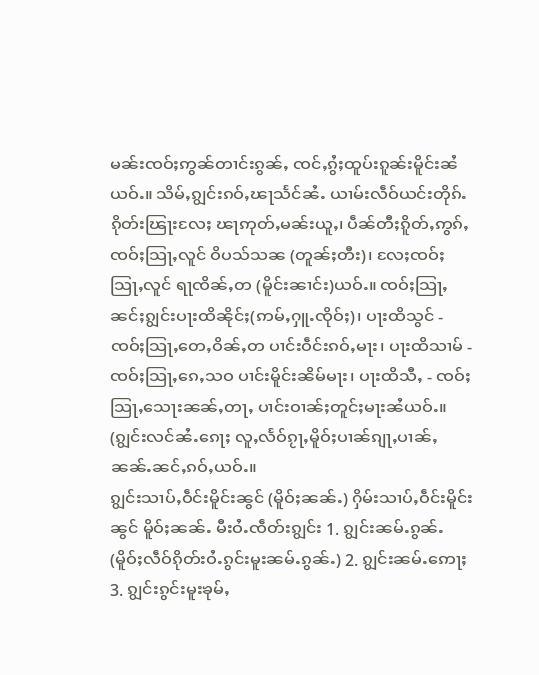မၼ်းၸဝ်ႈဢွၼ်တၢင်းၵွၼ်ႇ ၸင်ႇၵွႆႈထူပ်းၵူၼ်းမိူင်းၼႆယဝ်ႉ။ သိမ်ႇၵျွင်းၵဝ်ႇၽႃသႅင်ၼႆႉ ယၢမ်းလဵဝ်ယင်းတိုၵ်ႉၵိုတ်းၽြႃးလႄႈ ၽႃဢုတ်ႇမၼ်းယူႇ၊ ပဵၼ်တီႈၵိူတ်ႇဢွၵ်ႇ ၸဝ်ႈသြႃႇလူင် ဝိပသ်သၼ (တူၼ်ႈတီး)၊ လႄႈၸဝ်ႈသြႃႇလူင် ရႃၸိၼ်ႇတ (မိူင်းၼၢင်း)ယဝ်ႉ။ ၸဝ်ႈသြႃႇၼင်ႈၵျွင်းပႃးထိၼိုင်ႈ(ဢမ်ႇႁူႉၸိုဝ်ႈ)၊ ပႃးထိသွင် - ၸဝ်ႈသြႃႇတေႇဝိၼ်ႇတ ပၢင်းဝဵင်းၵဝ်ႇမႃး၊ ပႃးထိသၢမ် - ၸဝ်ႈသြႃႇၵေႇသဝ ပၢင်းမိူင်းၼိမ်မႃး၊ ပႃးထိသီႇ - ၸဝ်ႈသြႃႇသေႃးၼၼ်ႇတႃႇ ပၢင်းဝၢၼ်ႈတူင်ႈမႃးၼႆယဝ်ႉ။ (ၵျွင်းလင်ၼႆႉၵေႃႈ လူႇလႅဝ်ၵႂႃႇမိူဝ်ႈပၢၼ်ၵျႃႇပၢၼ်ႇၼၼ်ႉၼင်ႇၵဝ်ႇယဝ်ႉ။
ၵျွင်းသၢပ်ႇဝဵင်းမိူင်းၼွင် (မိူဝ်ႈၼၼ်ႉ) ႁိမ်းသၢပ်ႇဝဵင်းမိူင်းၼွင် မိူဝ်ႈၼၼ်ႉ မီးဝႆႉၸဵတ်းၵျွင်း 1. ၵျွင်းၼမ်ႉၵွၼ်ႉ (မိူဝ်ႈလဵဝ်ၵိုတ်းဝႆႉၵွင်းမူးၼမ်ႉၵွၼ်ႉ) 2. ၵျွင်းၼမ်ႉဢေႃႈ 3. ၵျွင်းၵွင်းမူးၶုမ်ႇ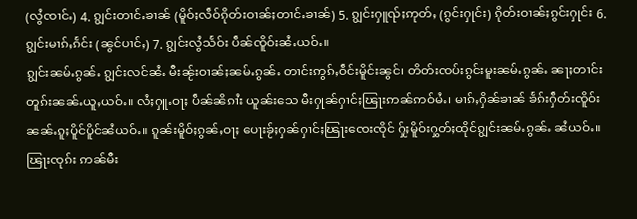(လွႆၸၢင်ႉ) 4. ၵျွင်းတၢင်ႉၶၢၼ် (မိူဝ်ႈလဵဝ်ၵိုတ်းဝၢၼ်ႈတၢင်ႉၶၢၼ်) 5. ၵျွင်းႁူၺ်ႈဢုတ်ႇ (ၵွင်းႁုင်း) ၵိုတ်းဝၢၼ်ႈၵွင်းႁုင်း 6. ၵျွင်းမၢၵ်ႇၵႅင်း (ၼွင်ပၢင်ႇ) 7. ၵျွင်းလွႆသႅဝ်း ပဵၼ်ၸိူဝ်းၼႆႉယဝ်ႉ။
ၵျွင်းၼမ်ႉၵွၼ်ႉ ၵျွင်းလင်ၼႆႉ မီးၼႂ်းဝၢၼ်ႈၼမ်ႉၵွၼ်ႉ တၢင်းဢွၵ်ႇဝဵင်းမိူင်းၼွင်၊ တိတ်းၸပ်းၵွင်းမူးၼမ်ႉၵွၼ်ႉ ၼႃႈတၢင်းတူၵ်းၼၼ်ႉယူႇယဝ်ႉ။ လႆႈႁူႉဝႃႈ ပဵၼ်ၼိၵၢႆး ယူၼ်းသေ မီးႁုၼ်ႁၢင်ႈၽြႃးဢၼ်ဢဝ်မႆႉ၊ မၢၵ်ႇႁိၼ်ၶၢၼ် ၶႅၵ်းႁဵတ်းၸိူဝ်းၼၼ်ႉၵူႈပိူင်ပိူင်ၼႆယဝ်ႉ။ ၵူၼ်းမိူဝ်ႈၵွၼ်ႇဝႃႈ ပေႃးၶႂ်ႈႁၼ်ႁၢင်ႈၽြႃးၸေးၸိုင် ႁႂ်ႈမိူဝ်းႁွတ်ႈထိုင်ၵျွင်းၼမ်ႉၵွၼ်ႉ ၼႆယဝ်ႉ။ ၽြႃးၸုၵ်း ဢၼ်မီး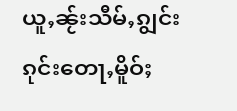ယူႇၼႂ်းသီမ်ႇၵျွင်းၵုင်းတေႃႇမိူဝ်ႈ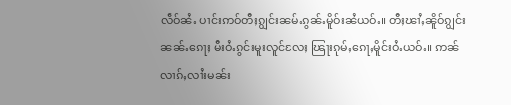လဵဝ်ၼႆႉ ပၢင်းဢဝ်တီႈၵျွင်းၼမ်ႉၵွၼ်ႉမိူဝ်းၼႆယဝ်ႉ။ တီႈၽၢႆႇၼိူဝ်ၵျွင်း ၼၼ်ႉၵေႃႈ မီးဝႆႉၵွင်းမူးလူင်လႄႈ ၽြႃးၵုမ်ႇၵေႃႇမိူင်းဝႆႉယဝ်ႉ။ ဢၼ်လၢၵ်ႇလၢႆးမၼ်း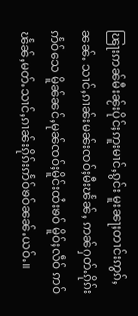ၽြႃးဢၼ်မီးၼႂ်းပိုင်ႈဢူးမၢင်ႇၵွင်း မူးၼႃႈတၢင်းဢွၵ်ႇၼၼ်ႉ သၢင်ႇၵၢၼ်းမၼ်းၸဝ်ႈမီးၽႅၼ်ႇ ဢၼ်ႁတ်ႉၵိုၵ်းဢႅဝ်သေ မိူၼ်ၼင်ႇမုၼ်ၸဝ်ႈမိူင်းထႆးၶဝ် မိူဝ်ႈလဵဝ် ဢဝ်ၽႅၼ်ႇမတ်ႉသၢင်ႇၵၢၼ်းၵိုၵ်းဢႅဝ်ၶဝ်ၼၼ်ႉယဝ်ႉ။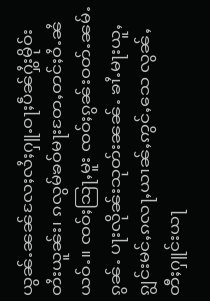ယွၼ်ႉၼၼ်လႄႈလႆႈႁူႉဝႃႈပဵၼ်ႁွႆးမိုဝ်းတႆးယူၼ်း၊ ၵလွမ်ၶဝ်မႃးတႄႇတင်ႈဝႆႉၼႆယဝ်ႉ။ ၸဝ်ႈသြႃႇမူး ၸဝ်ႈၵွၼ်းဝတ်ႉၼမ်ႉၵွၼ်ႉ ပႃးလိုၼ်းသုတ်းၼၼ်ႉ ၶၢႆႉမႃးယူႇၵျွင်းမင်ႇၵလႃႇယၢၼ်ႇဢွင်ႇသေ လွၼ်ႇတီႈႁူင်းယႃ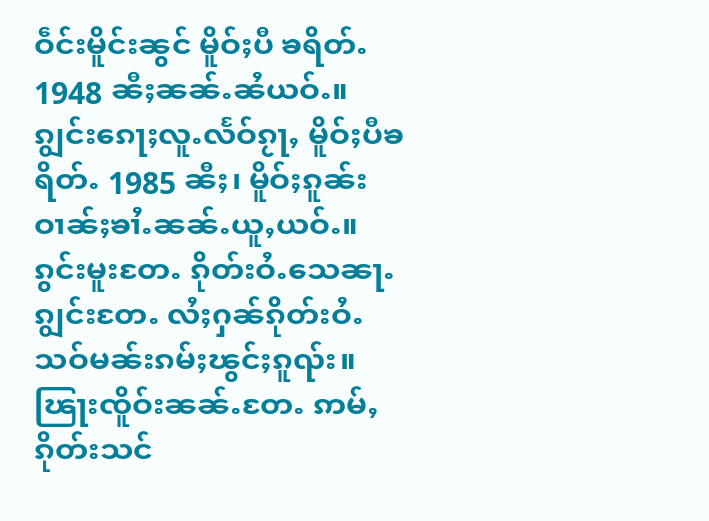ဝဵင်းမိူင်းၼွင် မိူဝ်ႈပီ ၶရိတ်ႉ 1948 ၼီႈၼၼ်ႉၼႆယဝ်ႉ။ ၵျွင်းၵေႃႈလူႉလႅဝ်ၵႂႃႇ မိူဝ်ႈပီၶရိတ်ႉ 1985 ၼီႈ၊ မိူဝ်ႈၵူၼ်းဝၢၼ်ႈၶၢႆႉၼၼ်ႉယူႇယဝ်ႉ။ ၵွင်းမူးတႄႉ ၵိုတ်းဝႆႉသေၼႃႉ ၵျွင်းတႄႉ လႆႈႁၼ်ၵိုတ်းဝႆႉသဝ်မၼ်းၵမ်ႈၽွင်ႈၵူၺ်း။ ၽြႃးၸိူဝ်းၼၼ်ႉတႄႉ ဢမ်ႇၵိုတ်းသင်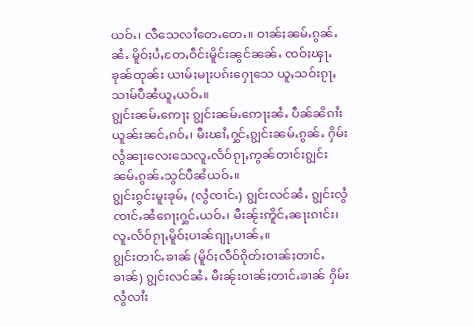ယဝ်ႉ၊ လီသေလၢႆတေႉတေႉ။ ဝၢၼ်ႈၼမ်ႉၵွၼ်ႉၼႆႉ မိူဝ်ႈပႆႇတႄႇဝဵင်းမိူင်းၼွင်ၼၼ်ႉ ၸဝ်ႈၾႃႉၶုၼ်ထုၼ်း ယၢမ်ႈမႃးပၵ်းႁေႃသေ ယူႇသဝ်းၵႂႃႇသၢမ်ပီၼႆယူႇယဝ်ႉ။
ၵျွင်းၼမ်ႉဢေႃႈ ၵျွင်းၼမ်ႉဢေႃႈၼႆႉ ပဵၼ်ၼိၵၢႆးယူၼ်းၼင်ႇၵဝ်ႇ၊ မီးၽၢႆႇႁွင်ႇၵျွင်းၼမ်ႉၵွၼ်ႉ ႁိမ်းလွႆၼႃးလေးသေလူႉလႅဝ်ၵႂႃႇဢွၼ်တၢင်းၵျွင်းၼမ်ႉၵွၼ်ႉသွင်ပီၼႆယဝ်ႉ။
ၵျွင်းၵွင်းမူးၶုမ်ႇ (လွႆၸၢင်ႉ) ၵျွင်းလင်ၼႆႉ ၵျွင်းလွႆၸၢင်ႉၼႆၵေႃႈႁွင်ႉယဝ်ႉ၊ မီးၼႂ်းဢိူင်ႇၼႃးၵၢင်း၊ လူႉလႅဝ်ၵႂႃႇမိူဝ်ႈပၢၼ်ၵျႃႇပၢၼ်ႇ။
ၵျွင်းတၢင်ႉၶၢၼ် (မိူဝ်ႈလဵဝ်ၵိုတ်းဝၢၼ်ႈတၢင်ႉၶၢၼ်) ၵျွင်းလင်ၼႆႉ မီးၼႂ်းဝၢၼ်ႈတၢင်ႉၶၢၼ် ႁိမ်းလွႆလၢႆး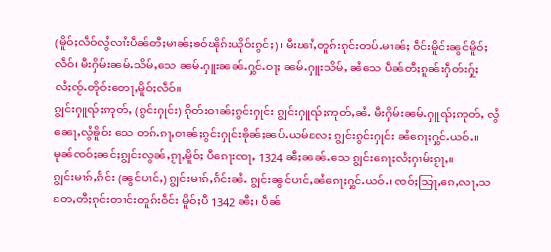(မိူဝ်ႈလဵဝ်လွႆလၢႆးပဵၼ်တီႈမၢၼ်ႈၶဝ်ၽိုၵ်းယိုဝ်းၵွင်ႈ)၊ မီးၽၢႆႇတူၵ်းၵုင်းတပ်ႉမၢၼ်ႈ ဝဵင်းမိူင်းၼွင်မိူဝ်ႈလဵဝ်၊ မီးႁိမ်းၼမ်ႉသိမ်ႇသေ ၼမ်ႉႁူးၼၼ်ႉႁွင်ႉဝႃႈ ၼမ်ႉႁူးသိမ်ႇ ၼႆသေ ပဵၼ်တီႈၵူၼ်းႁဵတ်းႁႂ်ႈလႆႈၸႂ်ႉတိုဝ်းတေႃႇမိူဝ်ႈလဵဝ်။
ၵျွင်းႁူၺ်ႈဢုတ်ႇ (ၵွင်းႁုင်း) ၵိုတ်းဝၢၼ်ႈၵွင်းႁုင်း ၵျွင်းႁူၺ်ႈဢုတ်ႇၼႆႉ မီးႁိမ်းၼမ်ႉႁူၺ်ႈဢုတ်ႇ လွႆၼေႃႇလွႆၶိူဝ်း သေ တၵ်ႉၵႃႇဝၢၼ်ႈၵွင်းႁုင်းၶိုၼ်ႈၼပ်ႉယမ်လႄႈ ၵျွင်းၵွင်းႁုင်း ၼႆၵေႃႈႁွင်ႉယဝ်ႉ။ မုၼ်ၸဝ်ႈၼင်ႈၵျွင်းလွၼ်ႇၵႂႃႇမိူဝ်ႈ ပီၵေႃးၸႃႇ 1324 ၼီႈၼၼ်ႉသေ ၵျွင်းၵေႃႈလႆႈႁၢမ်းၵႂႃႇ။
ၵျွင်းမၢၵ်ႇၵႅင်း (ၼွင်ပၢင်ႇ) ၵျွင်းမၢၵ်ႇၵႅင်းၼႆႉ ၵျွင်းၼွင်ပၢင်ႇၼႆၵေႃႈႁွင်ႉယဝ်ႉ၊ ၸဝ်ႈသြႃႇၵေႇလႃႇသတႄႇတီႈၵုင်းတၢင်းတူၵ်းဝဵင်း မိူဝ်ႈပီ 1342 ၼီႈ၊ ပဵၼ်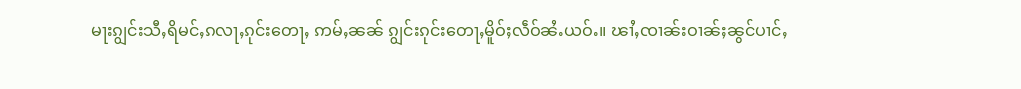မႃးၵျွင်းသီႇရိမင်ႇၵလႃႇၵုင်းတေႃႇ ဢမ်ႇၼၼ် ၵျွင်းၵုင်းတေႃႇမိူဝ်ႈလဵဝ်ၼႆႉယဝ်ႉ။ ၽၢႆႇၸၢၼ်းဝၢၼ်ႈၼွင်ပၢင်ႇ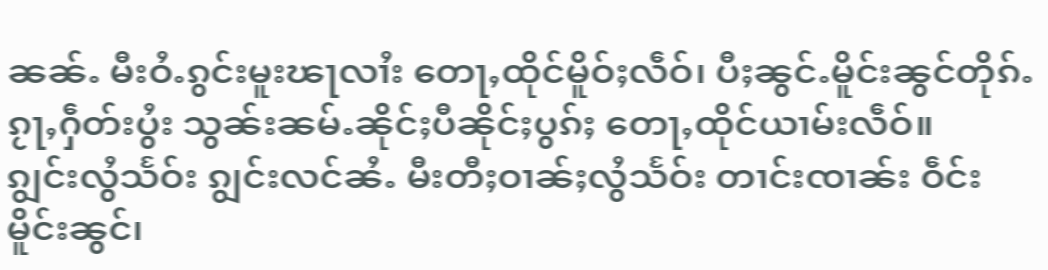ၼၼ်ႉ မီးဝႆႉၵွင်းမူးၽႃလၢႆး တေႃႇထိုင်မိူဝ်ႈလဵဝ်၊ ပီႈၼွင်ႉမိူင်းၼွင်တိုၵ်ႉၵႂႃႇႁဵတ်းပွႆး သွၼ်းၼမ်ႉၼိုင်ႈပီၼိုင်ႈပွၵ်ႈ တေႃႇထိုင်ယၢမ်းလဵဝ်။
ၵျွင်းလွႆသႅဝ်း ၵျွင်းလင်ၼႆႉ မီးတီႈဝၢၼ်ႈလွႆသႅဝ်း တၢင်းၸၢၼ်း ဝဵင်းမိူင်းၼွင်၊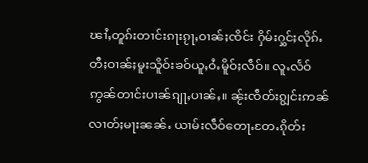ၽၢႆႇတူၵ်းတၢင်းၵႃးၵႂႃႇဝၢၼ်ႈၸိင်း ႁိမ်းႁွင်ႈလိုၵ်ႉ တီႈဝၢၼ်ႈမူးသိူဝ်းၶဝ်ယူႇဝႆႉမိူဝ်ႈလဵဝ်။ လူႉလႅဝ်ဢွၼ်တၢင်းပၢၼ်ၵျႃႇပၢၼ်ႇ။ ၼႂ်းၸဵတ်းၵျွင်းဢၼ်လၢတ်ႈမႃးၼၼ်ႉ ယၢမ်းလဵဝ်တေႃႉတႄႉၵိုတ်း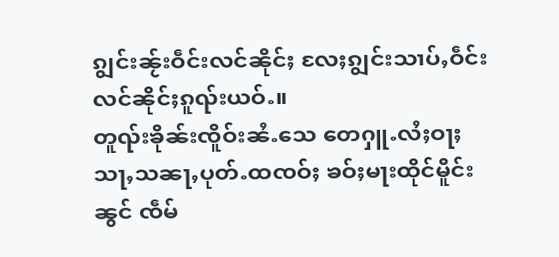ၵျွင်းၼႂ်းဝဵင်းလင်ၼိုင်ႈ လႄႈၵျွင်းသၢပ်ႇဝဵင်းလင်ၼိုင်ႈၵူၺ်းယဝ်ႉ။
တူၺ်းၶိုၼ်းၸိူဝ်းၼႆႉသေ တေႁူႉလႆႈဝႃႈ သႃႇသၼႃႇပုတ်ႉထၸဝ်ႈ ၶဝ်ႈမႃးထိုင်မိူင်းၼွင် ၸဵမ်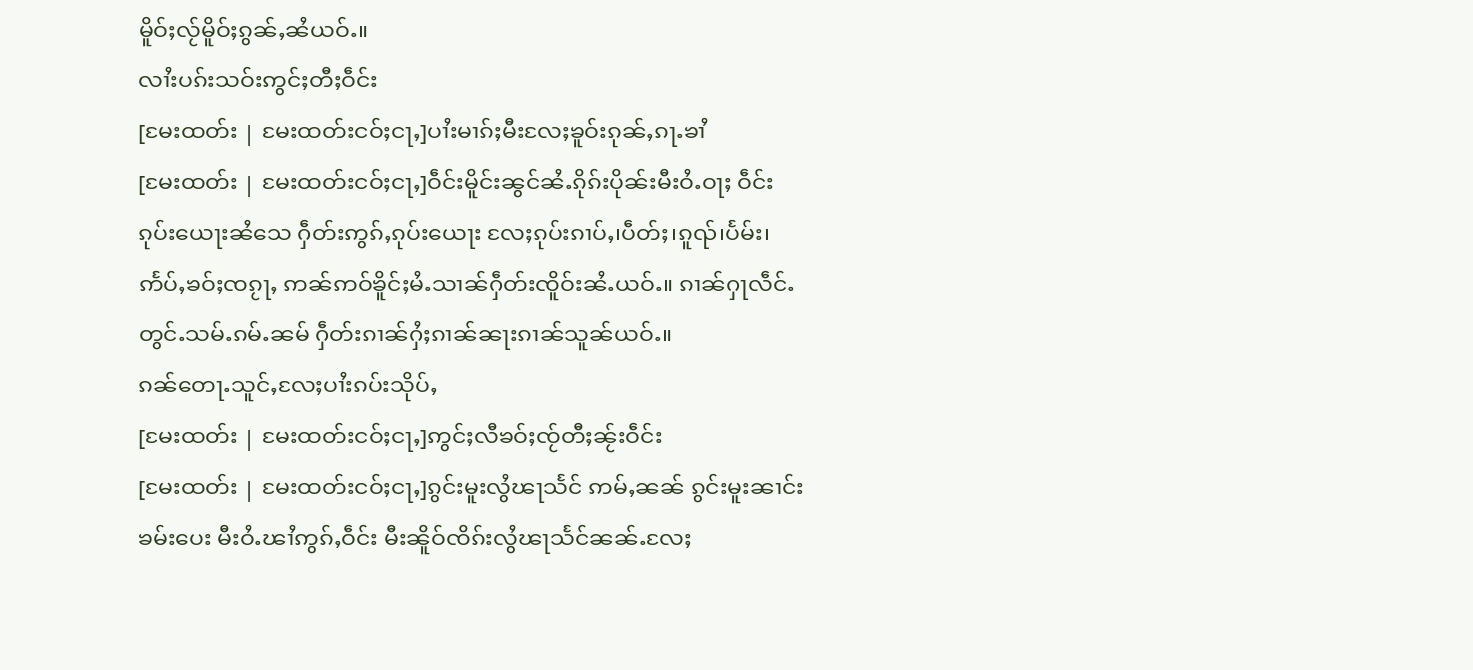မိူဝ်ႈလႂ်မိူဝ်ႈၵွၼ်ႇၼႆယဝ်ႉ။
လၢႆးပၵ်းသဝ်းဢွင်ႈတီႈဝဵင်း
[မႄးထတ်း | မႄးထတ်းငဝ်ႈငႃႇ]ပၢႆးမၢၵ်ႈမီးလႄႈၶူဝ်းၵုၼ်ႇၵႃႉၶၢႆ
[မႄးထတ်း | မႄးထတ်းငဝ်ႈငႃႇ]ဝဵင်းမိူင်းၼွင်ၼႆႉၵိုၵ်းပိုၼ်းမီးဝႆႉဝႃႈ ဝဵင်းၵုပ်းယေႃးၼႆသေ ႁဵတ်းဢွၵ်ႇၵုပ်းယေႃး လႄႈၵုပ်းၵၢပ်ႇ၊ပဵတ်ႈ၊ၵူၺ်၊ပႅမ်း၊ဢႅပ်ႇၶဝ်ႈၸၵႂႃႇ ဢၼ်ဢဝ်ၶိူင်ႈမႆႉသၢၼ်ႁဵတ်းၸိူဝ်းၼႆႉယဝ်ႉ။ ၵၢၼ်ႁႃလဵင်ႉတွင်ႉသမ်ႉၵမ်ႉၼမ် ႁဵတ်းၵၢၼ်ႁႆႈၵၢၼ်ၼႃးၵၢၼ်သူၼ်ယဝ်ႉ။
ၵၼ်တေႃႉသူင်ႇလႄႈပၢႆးၵပ်းသိုပ်ႇ
[မႄးထတ်း | မႄးထတ်းငဝ်ႈငႃႇ]ဢွင်ႈလီၶဝ်ႈၸႂ်တီႈၼႂ်းဝဵင်း
[မႄးထတ်း | မႄးထတ်းငဝ်ႈငႃႇ]ၵွင်းမူးလွႆၽႃသႅင် ဢမ်ႇၼၼ် ၵွင်းမူးၼၢင်းၶမ်းပေး မီးဝႆႉၽၢႆဢွၵ်ႇဝဵင်း မီးၼိူဝ်ၸိၵ်းလွႆၽႃသႅင်ၼၼ်ႉလႄႈ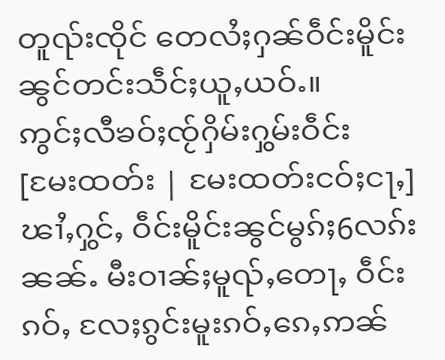တူၺ်းၸိုင် တေလႆႈႁၼ်ဝဵင်းမိူင်းၼွင်တင်းသဵင်ႈယူႇယဝ်ႉ။
ဢွင်ႈလီၶဝ်ႈၸႂ်ႁိမ်းႁွမ်းဝဵင်း
[မႄးထတ်း | မႄးထတ်းငဝ်ႈငႃႇ]ၽၢႆႇႁွင်ႇ ဝဵင်းမိူင်းၼွင်မွၵ်ႈ6လၵ်းၼၼ်ႉ မီးဝၢၼ်ႈမူၺ်ႇတေႃႇ ဝဵင်းၵဝ်ႇ လႄႈၵွင်းမူးၵဝ်ႇၵေႇဢၼ်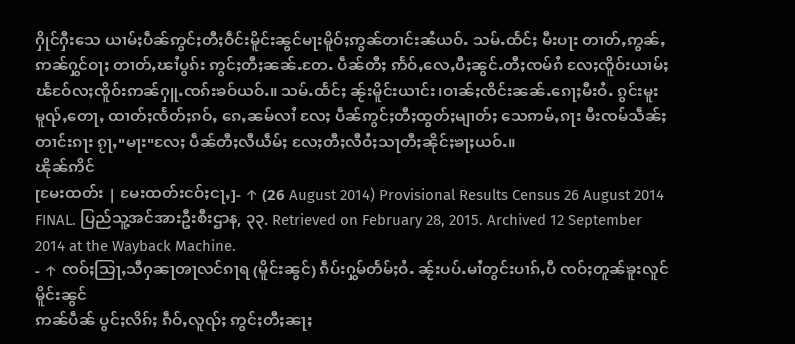ႁိုင်ႁီးသေ ယၢမ်ႈပဵၼ်ဢွင်ႈတီႈဝဵင်းမိူင်းၼွင်မႃးမိူဝ်ႈဢွၼ်တၢင်းၼႆယဝ်ႉ သမ်ႉထႅင်ႈ မီးပႃး တၢတ်ႇဢွၼ်ႇဢၼ်ႁွင်ဝႃႈ တၢတ်ႇၽၢႆပွၵ်း ဢွင်ႈတီႈၼၼ်ႉတႄႉ ပဵၼ်တီႈ ဢႅဝ်ႇလေႇပီႈၼွင်ႉတီႈၸမ်ၵႆ လႄႈၸိူဝ်းယၢမ်ႈၽႅဝ်ႄလႈၸိူဝ်းဢၼ်ႁူႉၸၵ်းၶဝ်ယဝ်ႉ။ သမ်ႉထႅင်ႈ ၼႂ်းမိူင်းယၢင်း၊ဝၢၼ်ႈၸိင်းၼၼ်ႉၵေႃႈမီးဝႆႉ ၵွင်းမူးမူၺ်ႇတေႃႇ ထၢတ်ႈၸႅတ်ႈၵဝ်ႇ ၵေႇၼမ်လၢႆ လႄႈ ပဵၼ်ဢွင်ႈတီႈထွတ်ႈမျၢတ်ႈ သေဢမ်ႇၵႃး မီးၸမ်သဵၼ်ႈတၢင်းၵႃး ၵႂႃႇ"မႃး"လႄႈ ပဵၼ်တီႈလီယဵမ်ႈ လႄႈတီႈလီဝႆႈသႃတီႈၼိုင်ႈၶႃႈယဝ်ႉ။
ၽိုၼ်ဢိင်
[မႄးထတ်း | မႄးထတ်းငဝ်ႈငႃႇ]- ↑ (26 August 2014) Provisional Results Census 26 August 2014 FINAL. ပြည်သူ့အင်အားဦးစီးဌာန, ၃၃. Retrieved on February 28, 2015. Archived 12 September 2014 at the Wayback Machine.
- ↑ ၸဝ်ႈသြႃႇသီႁၼႃၻႃလင်ၵႃရ (မိူင်းၼွင်) ၵဵပ်းႁွမ်တႅမ်ႈဝႆႉ ၼႂ်းပပ်ႉမၢႆတွင်းပၢၵ်ႇပီ ၸဝ်ႈတူၼ်ၶူးလူင် မိူင်းၼွင်
ဢၼ်ပဵၼ် ပွင်ႈလိၵ်ႈ ၵဵဝ်ႇလူၺ်ႈ ဢွင်ႈတီႈၼႃႈ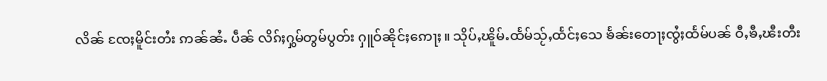လိၼ် ၸႄႈမိူင်းတႆး ဢၼ်ၼႆႉ ပဵၼ် လိၵ်ႈႁွမ်တွမ်ပွတ်း ႁူဝ်ၼိုင်ႈဢေႃႈ။ သိုပ်ႇၽိူမ်ႉထႅမ်သႂ်ႇထႅင်ႈသေ ၶႅၼ်းတေႃႈၸွႆႈထႅမ်ပၼ် ဝီႇၶီႇၽီးတီး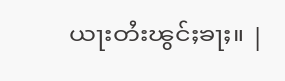ယႃးတႆးၽွင်ႈၶႃႈ။ |